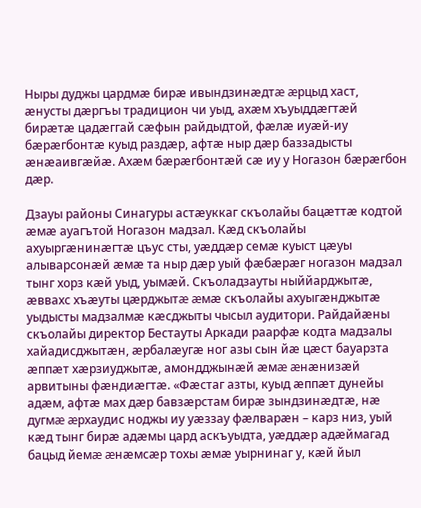Ныры дуджы цардмæ бирæ ивындзинæдтæ æрцыд хаст, æнусты дæргъы традицион чи уыд, ахæм хъуыддæгтæй бирæтæ цадæггай сæфын райдыдтой, фæлæ иуæй-иу бæрæгбонтæ куыд раздæр, афтæ ныр дæр баззадысты æнæаивгæйæ. Ахæм бæрæгбонтæй сæ иу у Ногазон бæрæгбон дæр.

Дзауы районы Синагуры астæуккаг скъолайы бацæттæ кодтой æмæ ауагътой Ногазон мадзал. Кæд скъолайы ахуыргæнинæгтæ цъус сты, уæддæр семæ куыст цæуы алыварсонæй æмæ та ныр дæр уый фæбæрæг ногазон мадзал тынг хорз кæй уыд, уымæй. Скъоладзауты ныййарджытæ, æввахс хъæуты цæрджытæ æмæ скъолайы ахуыгæнджытæ уыдысты мадзалмæ кæсджыты чысыл аудитори. Райдайæны скъолайы директор Бестауты Аркади раарфæ кодта мадзалы хайадисджытæн, æрбалæугæ ног азы сын йæ цæст бауарзта æппæт хæрзиуджытæ, амондджынæй æмæ æнæнизæй арвитыны фæндиæгтæ. «Фæстаг азты, куыд æппæт дунейы адæм, афтæ мах дæр бавзæрстам бирæ зындзинæдтæ, нæ дугмæ æрхаудис ноджы иу уæззау фæлварæн – карз низ, уый  кæд тынг бирæ адæмы цард аскъуыдта, уæддæр адæймагад бацыд йемæ æнæмсæр тохы æмæ уырнинаг у, кæй йыл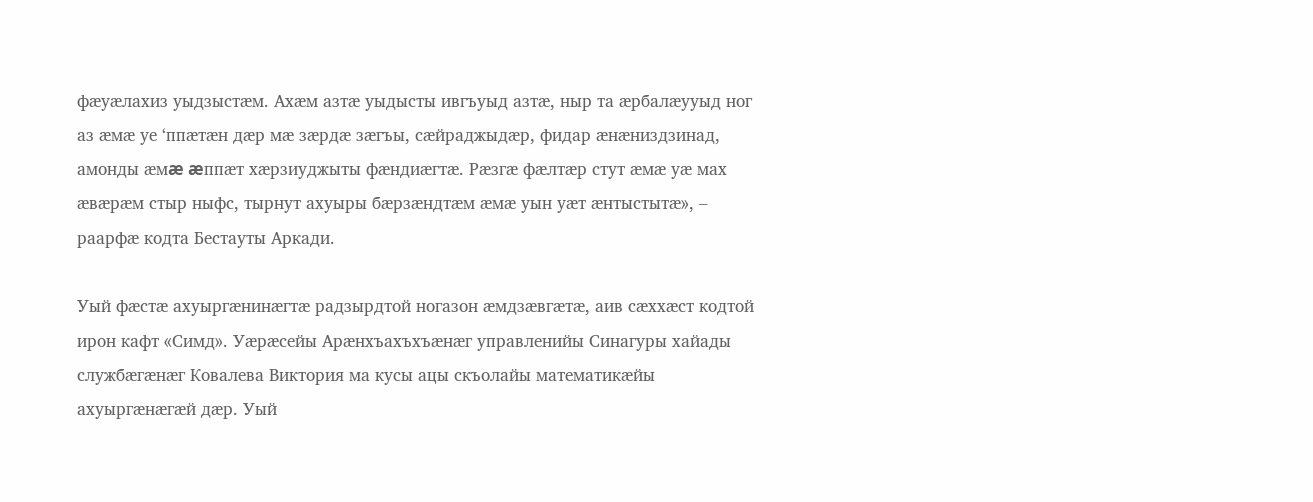фæуæлахиз уыдзыстæм. Ахæм азтæ уыдысты ивгъуыд азтæ, ныр та æрбалæууыд ног аз æмæ уе ‘ппæтæн дæр мæ зæрдæ зæгъы, сæйраджыдæр, фидар æнæниздзинад, амонды æмæ æппæт хæрзиуджыты фæндиæгтæ. Рæзгæ фæлтæр стут æмæ уæ мах æвæрæм стыр ныфс, тырнут ахуыры бæрзæндтæм æмæ уын уæт æнтыстытæ», – раарфæ кодта Бестауты Аркади.

Уый фæстæ ахуыргæнинæгтæ радзырдтой ногазон æмдзæвгæтæ, аив сæххæст кодтой ирон кафт «Симд». Уæрæсейы Арæнхъахъхъæнæг управленийы Синагуры хайады службæгæнæг Ковалева Виктория ма кусы ацы скъолайы математикæйы ахуыргæнæгæй дæр. Уый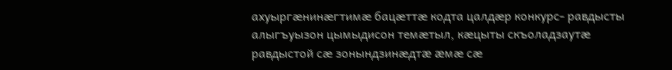ахуыргæнинæгтимæ бацæттæ кодта цалдæр конкурс- равдысты алыгъуызон цымыдисон темæтыл, кæцыты скъоладзаутæ равдыстой сæ зонындзинæдтæ æмæ сæ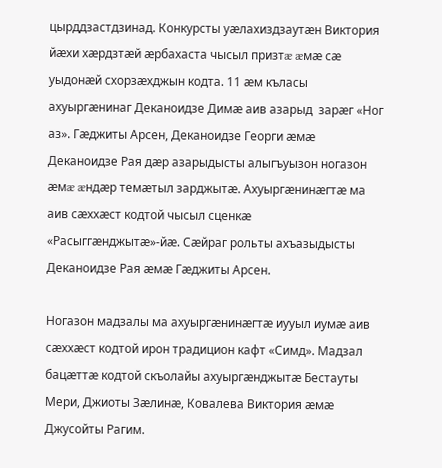цырддзастдзинад. Конкурсты уæлахиздзаутæн Виктория йæхи хæрдзтæй æрбахаста чысыл призтæ æмæ сæ уыдонæй схорзæхджын кодта. 11 æм къласы ахуыргæнинаг Деканоидзе Димæ аив азарыд  зарæг «Ног аз». Гæджиты Арсен, Деканоидзе Георги æмæ Деканоидзе Рая дæр азарыдысты алыгъуызон ногазон æмæ æндæр темæтыл зарджытæ. Ахуыргæнинæгтæ ма аив сæххæст кодтой чысыл сценкæ «Расыггæнджытæ»-йæ. Сæйраг рольты ахъазыдысты Деканоидзе Рая æмæ Гæджиты Арсен.

Ногазон мадзалы ма ахуыргæнинæгтæ иууыл иумæ аив сæххæст кодтой ирон традицион кафт «Симд». Мадзал бацæттæ кодтой скъолайы ахуыргæнджытæ Бестауты Мери, Джиоты Зæлинæ, Ковалева Виктория æмæ  Джусойты Рагим.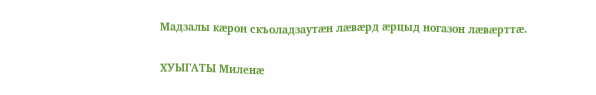Мадзалы кæрон скъоладзаутæн лæвæрд æрцыд ногазон лæвæрттæ.

ХУЫГАТЫ Миленæ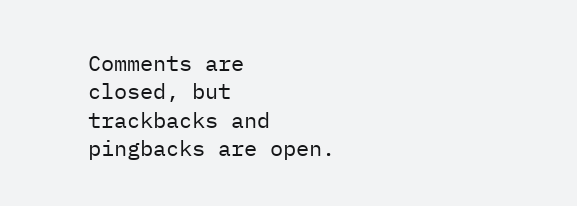Comments are closed, but trackbacks and pingbacks are open.